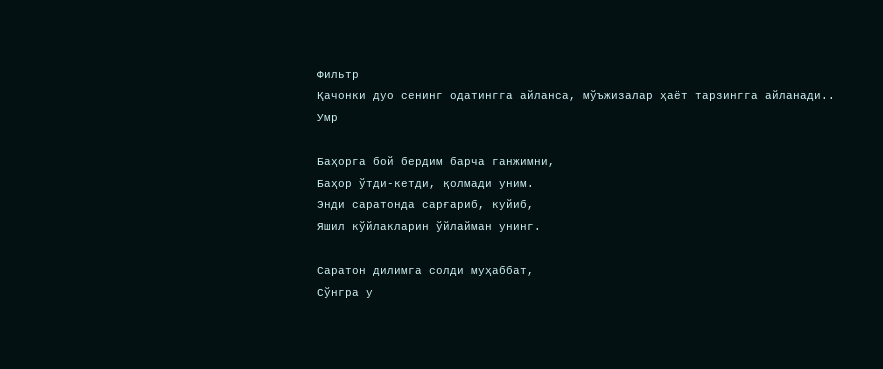Фильтр
Қачонки дуо сенинг одатингга айланса, мўъжизалар ҳаёт тарзингга айланади..
Умр

Баҳорга бой бердим барча ганжимни,
Баҳор ўтди-кетди, қолмади уним.
Энди саратонда сарғариб, куйиб,
Яшил кўйлакларин ўйлайман унинг.

Саратон дилимга солди муҳаббат,
Сўнгра у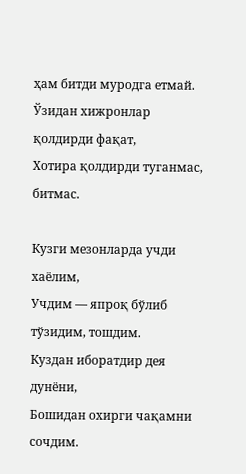ҳам битди муродга етмай.
Ўзидан хижронлар қолдирди фақат,
Хотира қолдирди туганмас, битмас.

Кузги мезонларда учди хаёлим,
Учдим — япроқ бўлиб тўзидим, тошдим.
Куздан иборатдир дея дунёни,
Бошидан охирги чақамни сочдим.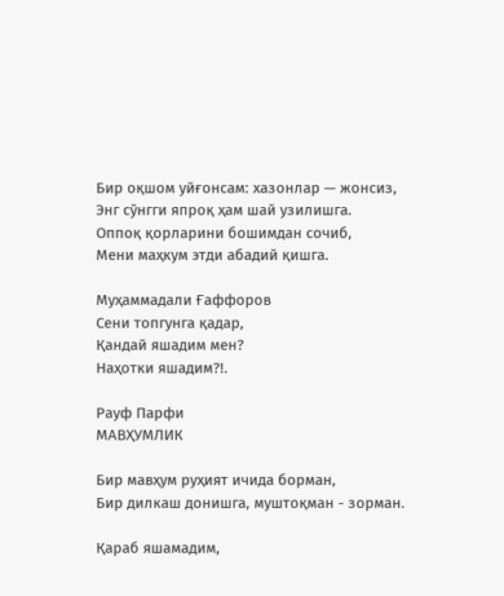Бир оқшом уйғонсам: хазонлар — жонсиз,
Энг сўнгги япроқ ҳам шай узилишга.
Оппоқ қорларини бошимдан сочиб,
Мени маҳкум этди абадий қишга.

Муҳаммадали Ғаффоров
Сени топгунга қадар,
Қандай яшадим мен?
Наҳотки яшадим?!.

Рауф Парфи
МАВҲУМЛИК

Бир мавҳум руҳият ичида борман,
Бир дилкаш донишга, муштоқман - зорман.

Қараб яшамадим,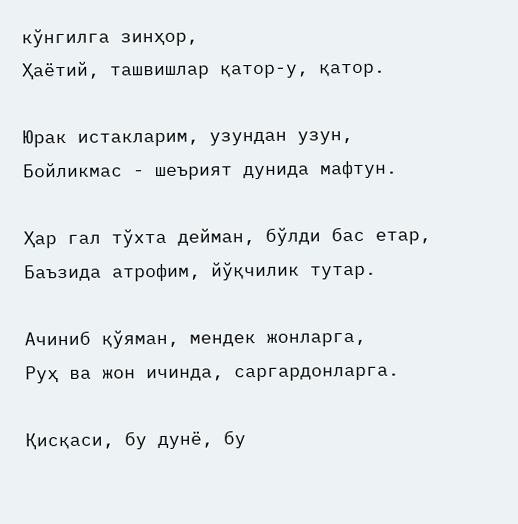кўнгилга зинҳор,
Ҳаётий, ташвишлар қатор-у, қатор.

Юрак истакларим, узундан узун,
Бойликмас - шеърият дунида мафтун.

Ҳар гал тўхта дейман, бўлди бас етар,
Баъзида атрофим, йўқчилик тутар.

Ачиниб қўяман, мендек жонларга,
Руҳ ва жон ичинда, саргардонларга.

Қисқаси, бу дунё, бу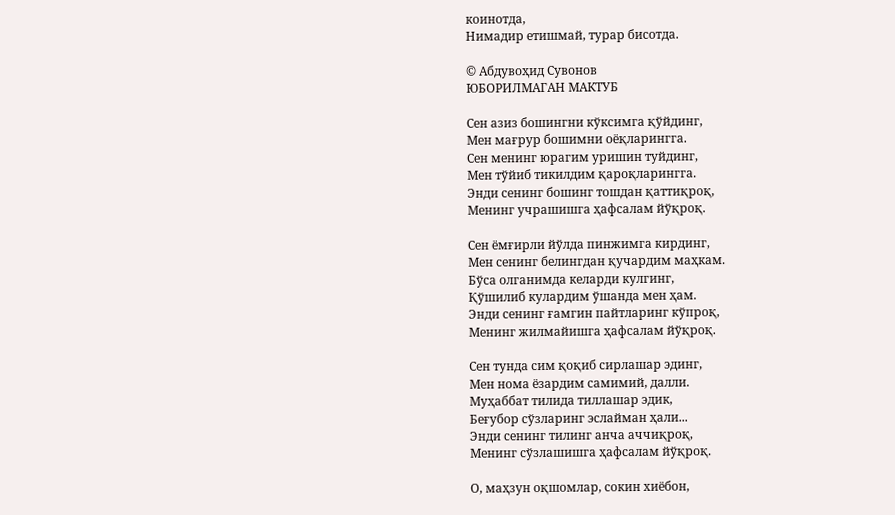коинотда,
Нимадир етишмай, турар бисотда.

© Абдувоҳид Сувонов
ЮБОРИЛМАГАН МАКТУБ

Сен азиз бошингни кўксимга қўйдинг,
Мен мағрур бошимни оёқларингга.
Сен менинг юрагим уришин туйдинг,
Мен тўйиб тикилдим қароқларингга.
Энди сенинг бошинг тошдан қаттиқроқ,
Менинг учрашишга ҳафсалам йўқроқ.

Сен ёмғирли йўлда пинжимга кирдинг,
Мен сенинг белингдан қучардим маҳкам.
Бўса олганимда келарди кулгинг,
Қўшилиб кулардим ўшанда мен ҳам.
Энди сенинг ғамгин пайтларинг кўпроқ,
Менинг жилмайишга ҳафсалам йўқроқ.

Сен тунда сим қоқиб сирлашар эдинг,
Мен нома ёзардим самимий, далли.
Муҳаббат тилида тиллашар эдик,
Беғубор сўзларинг эслайман ҳали...
Энди сенинг тилинг анча аччиқроқ,
Менинг сўзлашишга ҳафсалам йўқроқ.

О, маҳзун оқшомлар, сокин хиёбон,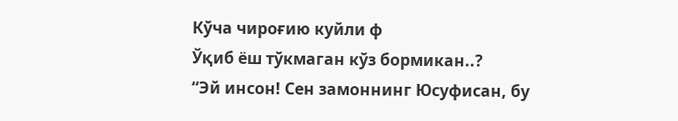Кўча чироғию куйли ф
Ўқиб ёш тўкмаган кўз бормикан..?
“Эй инсон! Сен замоннинг Юсуфисан, бу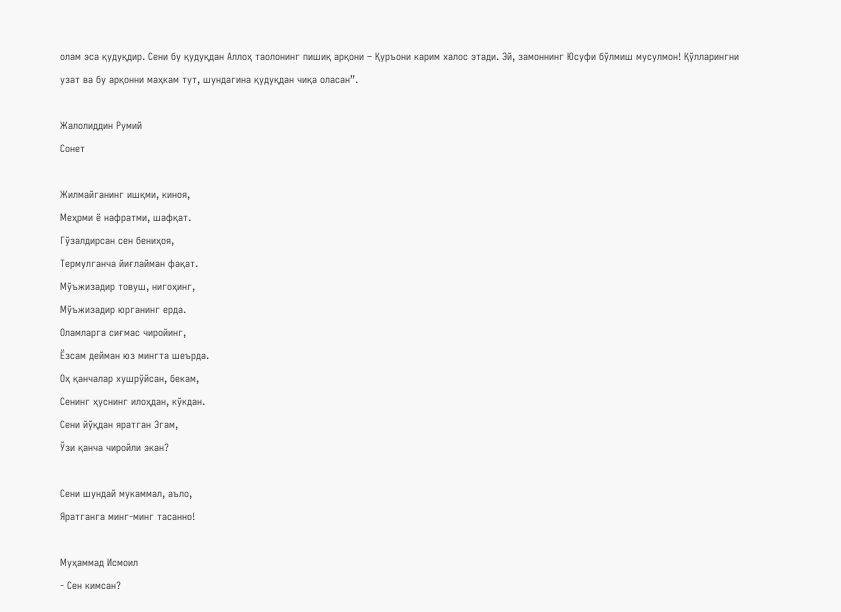олам эса қудуқдир. Сени бу қудуқдан Аллоҳ таолонинг пишиқ арқони – Қуръони карим халос этади. Эй, замоннинг Юсуфи бўлмиш мусулмон! Қўлларингни узат ва бу арқонни маҳкам тут, шундагина қудуқдан чиқа оласан”.

Жалолиддин Румий
Сонет

Жилмайганинг ишқми, киноя,
Меҳрми ё нафратми, шафқат.
Гўзалдирсан сен бениҳоя,
Термулганча йиғлайман фақат.
Мўъжизадир товуш, нигоҳинг,
Мўъжизадир юрганинг ерда.
Оламларга сиғмас чиройинг,
Ёзсам дейман юз мингта шеърда.
Оҳ қанчалар хушрўйсан, бекам,
Сенинг ҳуснинг илоҳдан, кўкдан.
Сени йўқдан яратган Эгам,
Ўзи қанча чиройли экан?

Сени шундай мукаммал, аъло,
Яратганга минг-минг тасанно!

Муҳаммад Исмоил
- Сен кимсан?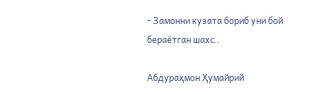- Замонни кузата бориб уни бой бераётган шахс..

Абдураҳмон Ҳумайрий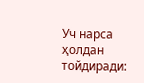Уч нарса ҳолдан тойдиради: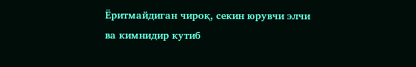Ёритмайдиган чироқ, секин юрувчи элчи ва кимнидир кутиб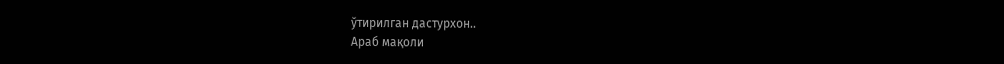ўтирилган дастурхон..
Араб мақоли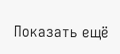Показать ещё